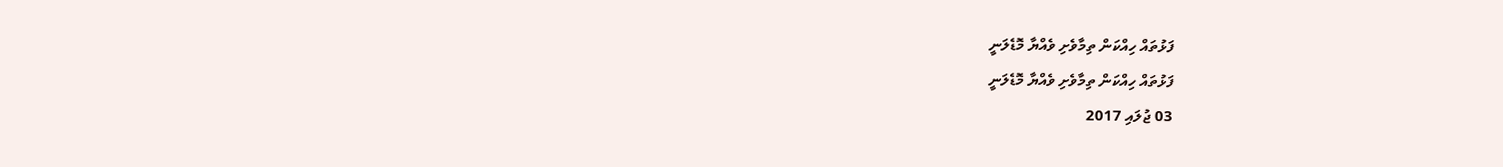ފަޅުތައް ހިއްކަން ތިމާވެށި ވެއްޔާ މޮޑެލަނީ
ފަޅުތައް ހިއްކަން ތިމާވެށި ވެއްޔާ މޮޑެލަނީ
03 ޖުލައި 2017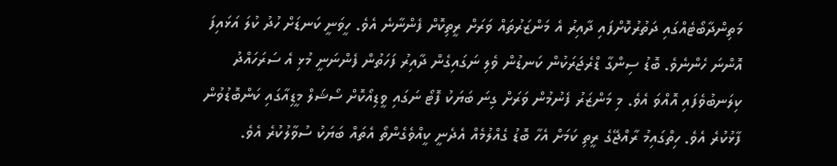މަތިންދާބޯޓެއްގައި ދަތުރުކޮށްފައި ދާއިރު އެ މަންޒަރުތައް ވަރަށް ރީތިކޮށް ފެންނާނެ އެވެ. ހީވަނީ ކަނޑަށް ހުދު ކުލަ އަޅައިފަ އޮންނަ ހެންނެވެ. ބޮޑު ސިންގާ ޑްރެޖަރަކުން ކަނޑުން ވެލި ނަގައިގެން ދާއިރު ފަހަތުން ފެންނަނީ މުޅި އެ ސަރަހައްދު ކިލަނބުވެފައި އޮއްވަ އެވެ. މި މަންޒަރު ފެނުމުން ވަރަށް ގިނަ ބަޔަކު ފޮޓޯ ނަގައި ވީޑިއޯކޮށް ސޯޝަލް މީޑިއާގައި ކަންބޮޑުވުން ފާޅުކުރެ އެވެ. ހިތްގައިމު ރާއްޖޭގެ ރީތި ކަމަށް އެހާ ބޮޑު ގެއްލުމެއް އެދެނީ ކީއްވެގެންތޯ އެތައް ބަޔަކު ސުވާލުކުރެ އެވެ.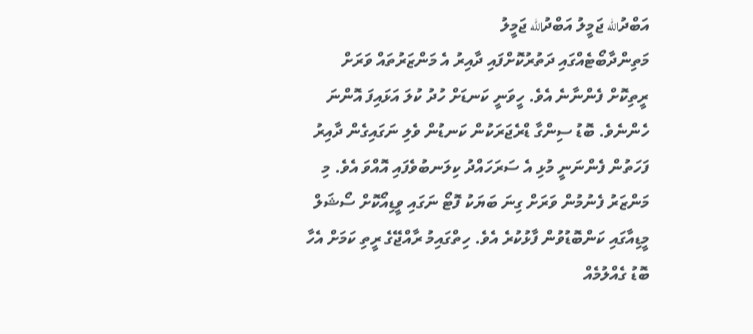އަބްދުالله ޖަމީލު އަބްދުالله ޖަމީލު
މަތިންދާބޯޓެއްގައި ދަތުރުކޮށްފައި ދާއިރު އެ މަންޒަރުތައް ވަރަށް ރީތިކޮށް ފެންނާނެ އެވެ. ހީވަނީ ކަނޑަށް ހުދު ކުލަ އަޅައިފަ އޮންނަ ހެންނެވެ. ބޮޑު ސިންގާ ޑްރެޖަރަކުން ކަނޑުން ވެލި ނަގައިގެން ދާއިރު ފަހަތުން ފެންނަނީ މުޅި އެ ސަރަހައްދު ކިލަނބުވެފައި އޮއްވަ އެވެ. މި މަންޒަރު ފެނުމުން ވަރަށް ގިނަ ބަޔަކު ފޮޓޯ ނަގައި ވީޑިއޯކޮށް ސޯޝަލް މީޑިއާގައި ކަންބޮޑުވުން ފާޅުކުރެ އެވެ. ހިތްގައިމު ރާއްޖޭގެ ރީތި ކަމަށް އެހާ ބޮޑު ގެއްލުމެއް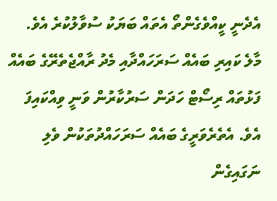އެދެނީ ކީއްވެގެންތޯ އެތައް ބަޔަކު ސުވާލުކުރެ އެވެ.
މާލެ ކައިރި ބައެއް ސަރަހައްދާއި މެދު ރާއްޖެތެރޭގެ ބައެއް ފަޅުތައް ރިސޯޓް ހަދަން ސަރުކާރުން ވަނީ ވިއްކައިފަ އެވެ. އެތެރެވަރީގެ ބައެއް ސަރަހައްދުތަކުން ވެލި ނަގައިގެން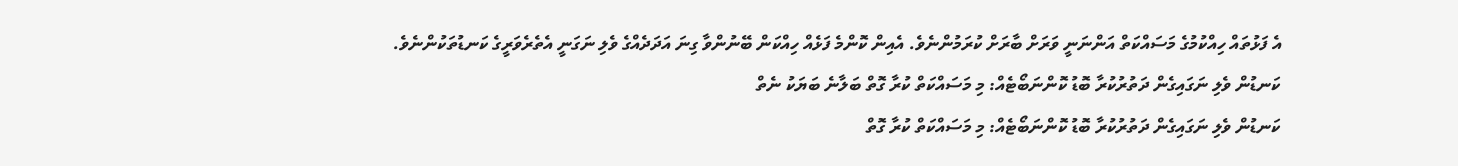އެ ފަޅުތައް ހިއްކުމުގެ މަސައްކަތް އަންނަނީ ވަރަށް ބާރަށް ކުރަމުންނެވެ. އެއިން ކޮންމެ ފަޅެއް ހިއްކަން ބޭނުންވާ ގިނަ އަދަދެއްގެ ވެލި ނަގަނީ އެތެރެވަރީގެ ކަނޑުތަކުންނެވެ.
ކަނޑުން ވެލި ނަގައިގެން ދަތުރުކުރާ ބޮޑު ކޮންނަބޯޓެއް: މި މަސައްކަތް ކުރާ ގޮތް ބަލާނެ ބަޔަކު ނެތް
ކަނޑުން ވެލި ނަގައިގެން ދަތުރުކުރާ ބޮޑު ކޮންނަބޯޓެއް: މި މަސައްކަތް ކުރާ ގޮތް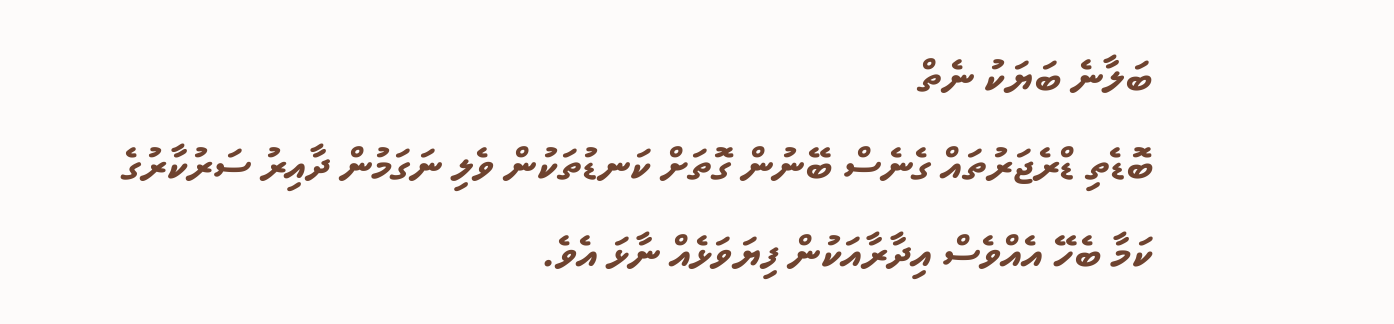ބަލާނެ ބަޔަކު ނެތް
ބޮޑެތި ޑްރެޖަރުތައް ގެނެސް ބޭނުން ގޮތަށް ކަނޑުތަކުން ވެލި ނަގަމުން ދާއިރު ސަރުކާރުގެ ކަމާ ބެހޭ އެއްވެސް އިދާރާއަކުން ފިޔަވަޅެއް ނާޅަ އެވެ.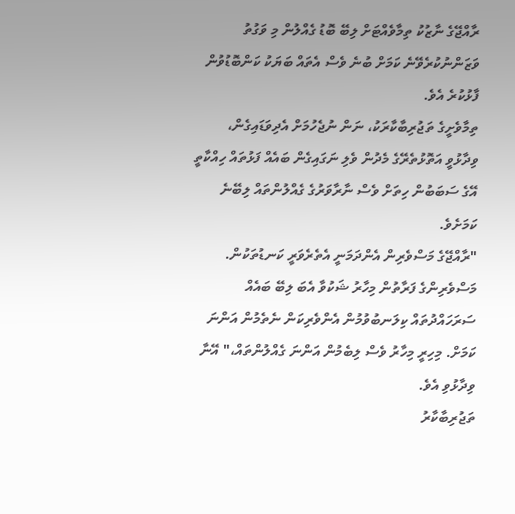ރާއްޖޭގެ ނާޒުކު ތިމާވެއްޓަށް ލިބޭ ބޮޑު ގެއްލުން މި ވަގުތު ވަޒަންނުކުރެވޭނެ ކަމަށް ބުނެ ވެސް އެތައް ބަޔަކު ކަންބޮޑުވުން ފާޅުކުރެ އެވެ.
ތިމާވެށީގެ ތަޖުރިބާކާރަކު، ނަން ނުޖެހުމަށް އެދިވަޑައިގެން، ވިދާޅުވީ އަތޮޅުތެރޭގެ މެދުން ވެލި ނަގައިގެން ބައެއް ފަޅުތައް ހިއްކާތީ އޭގެ ސަބަބުން ހިތަށް ވެސް ނާރާވަރުގެ ގެއްލުންތައް ލިބޭނެ ކަމަށެވެ.
"ރާއްޖޭގެ މަސްވެރިން އެންދަމަނީ އެތެރެވަރީ ކަނޑުތަކުން. މަސްވެރިންގެ ފަރާތުން މިހާރު ޝަކުވާ އެބަ ލިބޭ ބައެއް ސަރަހައްދުތައް ކިލަނބުވުމުން އެންވެރިކަން ނެތެމުން އަންނަ ކަމަށް. މިހިރީ މިހާރު ވެސް ލިބެމުން އަންނަ ގެއްލުންތައް،" އޭނާ ވިދާޅުވި އެވެ.
ތަޖުރިބާކާރު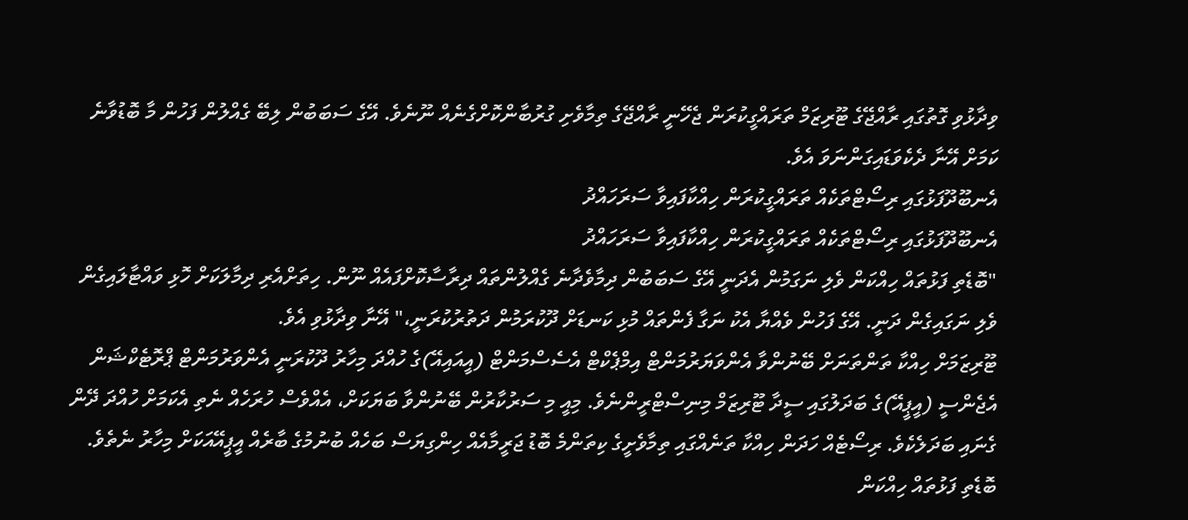ވިދާޅުވި ގޮތުގައި ރާއްޖޭގެ ޓޫރިޒަމް ތަރައްގީކުރަން ޖެހޭނީ ރާއްޖޭގެ ތިމާވެށި ގުރުބާންކޮށްގެނެއް ނޫނެވެ. އޭގެ ސަބަބުން ލިބޭ ގެއްލުން ފަހުން މާ ބޮޑުވާނެ ކަމަށް އޭނާ ދެކެވަޑައިގަންނަވަ އެވެ.
އެނބޫދޫފަޅުގައި ރިސޯޓްތަކެއް ތަރައްގީކުރަން ހިއްކާފައިވާ ސަރަހައްދު
އެނބޫދޫފަޅުގައި ރިސޯޓްތަކެއް ތަރައްގީކުރަން ހިއްކާފައިވާ ސަރަހައްދު
"ބޮޑެތި ފަޅުތައް ހިއްކަން ވެލި ނަގަމުން އެދަނީ އޭގެ ސަބަބުން ދިމާވެދާނެ ގެއްލުންތައް ދިރާސާކޮށްފައެއް ނޫން. ހިތަށްއެރި ދިމާލަކަށް ހޮޅި ވައްޓާލައިގެން ވެލި ނަގައިގެން ދަނީ. އޭގެ ފަހުން ވެއްޔާ އެކު ނަގާ ފެންތައް މުޅި ކަނޑަށް ދޫކުރަމުން ދަތުރުކުރަނީ،" އޭނާ ވިދާޅުވި އެވެ.
ޓޫރިޒަމަށް ހިއްކާ ތަންތަނަށް ބޭނުންވާ އެންވަޔަރުމަންޓް އިމްޕެކްޓް އެސެސްމަންޓް (އީއައިއޭ)ގެ ހުއްދަ މިހާރު ދޫކުރަނީ އެންވަރުމަންޓް ޕްރޮޓެކްޝަން އެޖެންސީ (އީޕީއޭ)ގެ ބަދަލުގައި ސީދާ ޓޫރިޒަމް މިނިސްޓްރީންނެވެ. މިއީ މި ސަރުކާރުން ބޭނުންވާ ބަޔަކަށް، އެއްވެސް ހުރަހެއް ނެތި އެކަމަށް ހުއްދަ ދޭން ގެނައި ބަދަލެކެވެ. ރިސޯޓެއް ހަދަން ހިއްކާ ތަނެއްގައި ތިމާވެށީގެ ކިތަންމެ ބޮޑު ޖަރީމާއެއް ހިންގިޔަސް ބަހެއް ބުނުމުގެ ބާރެއް އީޕީއޭއަކަށް މިހާރު ނެތެވެ.
ބޮޑެތި ފަޅުތައް ހިއްކަން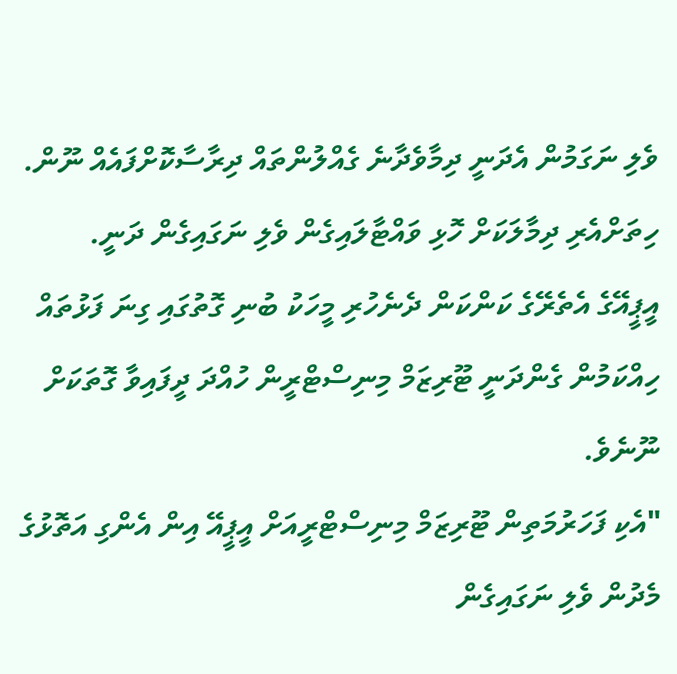ވެލި ނަގަމުން އެދަނީ ދިމާވެދާނެ ގެއްލުންތައް ދިރާސާކޮށްފައެއް ނޫން. ހިތަށްއެރި ދިމާލަކަށް ހޮޅި ވައްޓާލައިގެން ވެލި ނަގައިގެން ދަނީ.
އީޕީއޭގެ އެތެރޭގެ ކަންކަން ދެނެހުރި މީހަކު ބުނި ގޮތުގައި ގިނަ ފަޅުތައް ހިއްކަމުން ގެންދަނީ ޓޫރިޒަމް މިނިސްޓްރީން ހުއްދަ ދީފައިވާ ގޮތަކަށް ނޫނެވެ.
"އެކި ފަހަރުމަތިން ޓޫރިޒަމް މިނިސްޓްރީއަށް އީޕީއޭ އިން އެންގި އަތޮޅުގެ މެދުން ވެލި ނަގައިގެން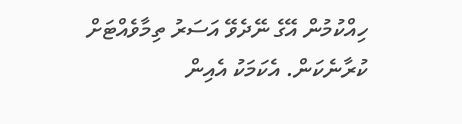ހިއްކުމުން އޭގެ ނޭދެވޭ އަސަރު ތިމާވެއްޓަށް ކުރާނެކަން. އެކަމަކު އެއިން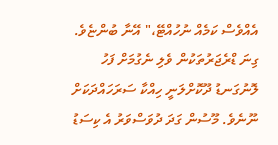އެއްވެސް ކަމެއް ނުހުއްޓޭ،" އޭނާ ބުންޏެވެ.
ގިނަ ޑްރެޖަރުތަކުން ވެލި ނެގުމަށް ފަހު ލޮނުގަނޑު ދޫކޮށްލަނީ ހިއްކާ ސަރަހައްދަކަށް ނޫނެވެ. މޫސުން ގަދަ ދުވަސްވަރު އެ ކިސަޑު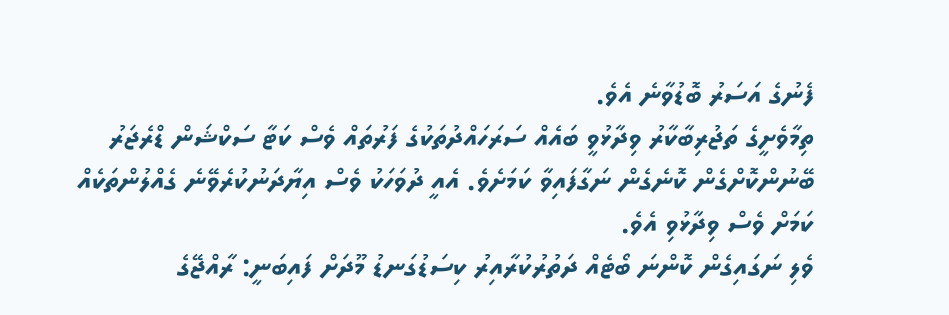ފެނުގެ އަސަރު ބޮޑުވާނެ އެވެ.
ތިމާވެށީގެ ތަޖުރިބާކާރު ވިދާޅުވީ ބައެއް ސަރަހައްދުތަކުގެ ފަރުތައް ވެސް ކަޓާ ސަކްޝަން ޑްރެޖަރު ބޭނުންކޮށްގެން ކޮނެގެން ނަގާފައިވާ ކަމަށެވެ. އެއީ ދުވަހަކު ވެސް އިޔާދަނުކުރެވޭނެ ގެއްލުންތަކެއް ކަމަށް ވެސް ވިދާޅުވި އެވެ.
ވެލި ނަގައިގެން ކޮންނަ ބޯޓެއް ދަތުރުކުރާއިރު ކިސަޑުގަނޑު މޫދަށް ފައިބަނީ: ރާއްޖޭގެ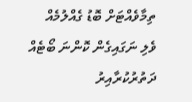ތިމާވެއްޓަށް ބޮޑު ގެއްލުމެއް
ވެލި ނަގައިގެން ކޮންނަ ބޯޓެއް ދަތުރުކުރާއިރު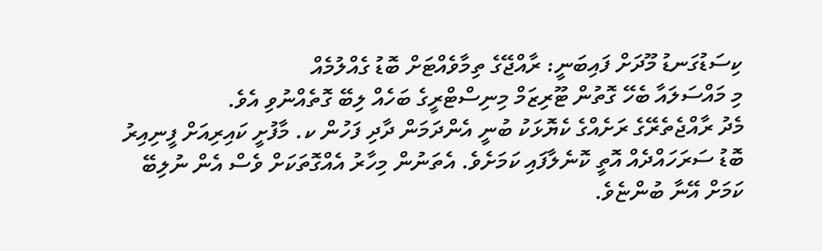ކިސަޑުގަނޑު މޫދަށް ފައިބަނީ: ރާއްޖޭގެ ތިމާވެއްޓަށް ބޮޑު ގެއްލުމެއް
މި މައްސަލައާ ބެހޭ ގޮތުން ޓޫރިޒަމް މިނިސްޓްރީގެ ބަހެއް ލިބޭ ގޮތެއްނުވި އެވެ.
މެދު ރާއްޖެތެރޭގެ ރަށެއްގެ ކެޔޮޅަކު ބުނީ އެންދަމަން ދާދި ފަހުން ކ. މާފުށީ ކައިރިއަށް ފީނިއިރު ބޮޑު ސަރަހައްދެއް އޮތީ ކޮނެލާފައި ކަމަށެވެ. އެތަނުން މިހާރު އެއްގޮތަކަށް ވެސް އެން ނުލިބޭ ކަމަށް އޭނާ ބުންޏެވެ.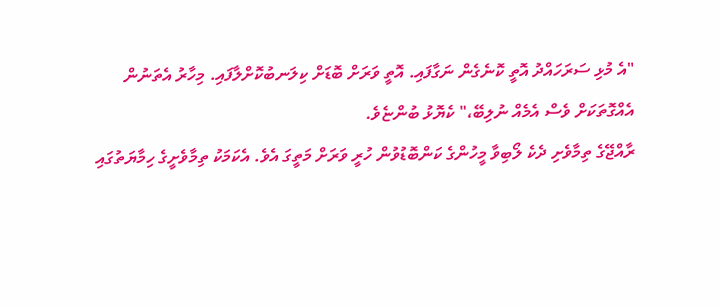"އެ މުޅި ސަރަހައްދު އޮތީ ކޮނެގެން ނަގާފައި. އޮތީ ވަރަށް ބޮޑަށް ކިލަނބުކޮށްލާފައި. މިހާރު އެތަނުން އެއްގޮތަކަށް ވެސް އެމެއް ނުލިބޭ،" ކެޔޮޅު ބުންޏެވެ.
ރާއްޖޭގެ ތިމާވެށި ދެކެ ލޯބިވާ މީހުންގެ ކަންބޮޑުވުން ހުރީ ވަރަށް މަތީގަ އެވެ. އެކަމަކު ތިމާވެށީގެ ހިމާޔަތުގައި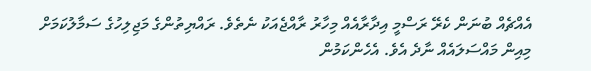އެއްޗެއް ބުނަން ކެރޭ ރަސްމީ އިދާރާއެއް މިހާރު ރާއްޖެއަކު ނެތެވެ. ރައްޔިތުންގެ މަޖިލިހުގެ ސަމާލުކަމަށް މިއިން މައްސަލައެއް ނާދެ އެވެ. އެހެންކަމުން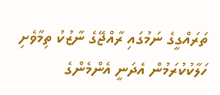ތަރައްގީގެ ނަމުގައި ރާއްޖޭގެ ނާޒުކު ތިމާވެށި ހަލާކުކުރަމުން އެދަނީ އެންމެންގެ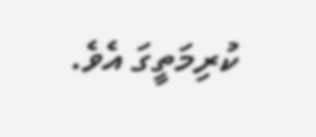ކުރިމަތީގަ އެވެ.